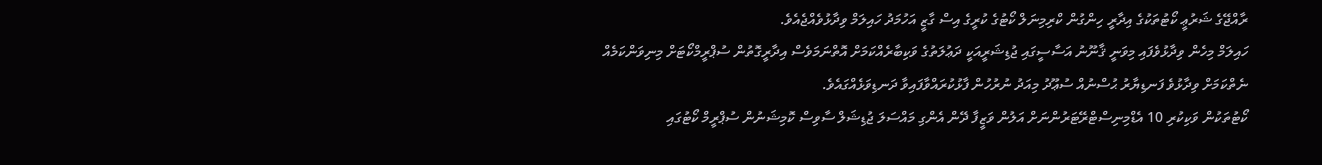ރާއްޖޭގެ ޝަރުޢީ ކޯޓުތަކުގެ އިދާރީ ހިންގުން ކްރިމިނަލް ކޯޓުގެ ކުރީގެ އިސް ގާޒީ އަހުމަދު ހައިލަމް ވިދާޅުވެއްޖެއެވެ.
ހައިލަމް މިހެން ވިދާޅުވެފައި މިވަނީ ޤާނޫނު އަސާސީގައި ޖުޑިޝަރީއަކީ ދަޢުލަތުގެ ވަކިބާރެއްކަމަށް އޮތްނަމަވެސް އިދާރީގޮތުން ސުޕްރީމްކޯޓަށް މިނިވަންކަމެއް ނެތްކަމަށް ވިދާޅުވެ ފަނޑިޔާރު ޙުސްނުއް ސުޢޫދު މިއަދު ނުރުހުން ފާޅުކުރައްވާފައިވާ ދަނޑިވަޅެއްގައެވެ.
ކޯޓުތަކުން ވަކިކުރި 10 އެޑްމިނިސްޓްރޭޓަރުންނަށް އަލުން ވަޒީފާ ދޭން އެންގި މައްސަލަ ޖުޑިޝަލް ސާވިސް ކޮމިޝަނުން ސުޕްރީމް ކޯޓުގައި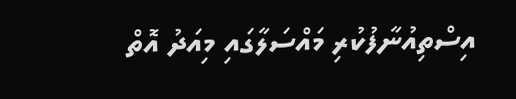އިސްތިއުނާފުކުރި މައްސަލާގައި މިއަދު އޮތް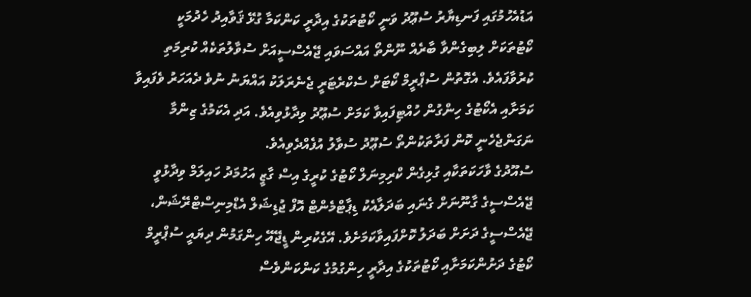އަޑުއެހުމުގައި ފަނޑިޔާރު ސުޢޫދު ވަނީ ކޯޓުތަކުގެ އިދާރީ ކަންކަމާ ގުޅޭ ޤަވާއިދު ހެދުމަކީ ކޯޓުތަކަށް ލިބިގެންވާ ބާރެއް ނޫންތޯ އައްސަވައި ޖޭއެސްސީއަށް ސުވާލުތަކެއް ކުރިމަތި ކުރުވާފައެވެ. އެގޮތުން ސުޕްރީމް ކޯޓަށް ސެކްރެޓަރީ ޖެނެރަލަކު އައްޔަނު ނުވެ ދެއަހަރު ވެފައިވާ ކަމަށާއި އެކޯޓުގެ ހިންގުން ހުއްޓިފައިވާ ކަމަށް ސުޢޫދު ވިދާޅުވިއެވެ. އަދި އެކަމުގެ ޒިންމާ ނަގަންޖެހެނީ ކޮން ފަރާތަކުންތޯ ސުޢޫދު ސުވާލު އުފެއްދެވިއެވެ.
ސުއޫދުގެ ވާހަކަތަކާއި ގުޅިގެން ކްރިމިނަލް ކޯޓުގެ ކުރީގެ އިސް ގާޒީ އަހުމަދު ހައިލަމް ވިދާޅުވީ ޖޭއެސްސީގެ ގާނޫނަށް ގެނައި ބަދަލާއެކު ޑިޕާޓްމެންޓް އޮފް ޖުޑިޝަލް އެޑްމިނިސްޓްރޭޝަން، ޖޭއެސްސީގެ ދަށަށް ބަދަލު ކޮށްފައިވާކަމަށެވެ. އޭގެކުރިން ޑީޖޭއޭ ހިންގަމުން ދިޔައީ ސުޕްރީމް ކޯޓުގެ ދަށުންކަމަށާއި ކޯޓުތަކުގެ އިދާރީ ހިންގުމުގެ ކަންކަންވެސް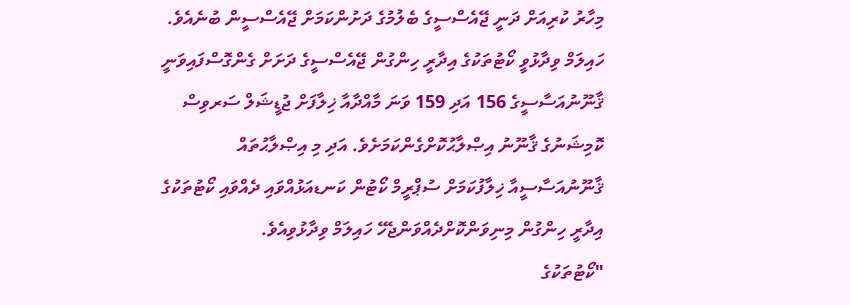މިހާރު ކުރިއަށް ދަނީ ޖޭއެސްސީގެ ބެލުމުގެ ދަށުންކަމަށް ޖޭއެސްސީން ބުނެއެވެ.
ހައިލަމް ވިދާޅުވީ ކޯޓުތަކުގެ އިދާރީ ހިންގުން ޖޭއެސްސީގެ ދަށަށް ގެންގޮސްފައިވަނީ ޤާނޫނުއަސާސީގެ 156 އަދި 159 ވަނަ މާއްދާއާ ޚިލާފަށް ޖުޑީޝަލް ސަރވިސް ކޮމިޝަނުގެ ޤާނޫނު އިޞްލާޙުކޮށްގެންކަމަށެވެ. އަދި މި އިޞްލާޙުތައް ޤާނޫނުއަސާސީއާ ޚިލާފުކަމަށް ސުޕްރީމް ކޯޓުން ކަނޑއަޅުއްވައި ދެއްވައި ކޯޓުތަކުގެ އިދާރީ ހިންގުން މިނިވަންކޮށްދެއްވަންޖެހޭ ހައިލަމް ވިދާޅުވިއެވެ.
"ކޯޓުތަކުގެ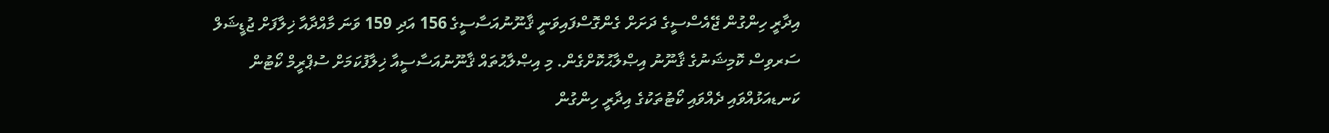އިދާރީ ހިންގުން ޖޭއެސްސީގެ ދަށަށް ގެންގޮސްފައިވަނީ ޤާނޫނުއަސާސީގެ 156 އަދި 159 ވަނަ މާއްދާއާ ޚިލާފަށް ޖުޑީޝަލް ސަރވިސް ކޮމިޝަނުގެ ޤާނޫނު އިޞްލާޙުކޮށްގެން. މި އިޞްލާޙުތައް ޤާނޫނުއަސާސީއާ ޚިލާފުކަމަށް ސުޕްރީމް ކޯޓުން ކަނޑއަޅުއްވައި ދެއްވައި ކޯޓުތަކުގެ އިދާރީ ހިންގުން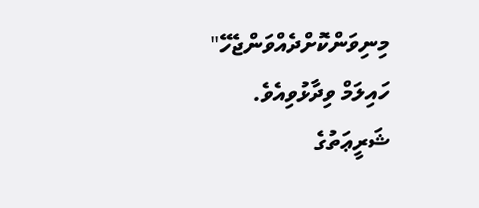މިނިވަންކޮށްދެއްވަންޖެހޭ" ހައިލަމް ވިދާޅުވިއެވެ.
ޝަރީޢަތުގެ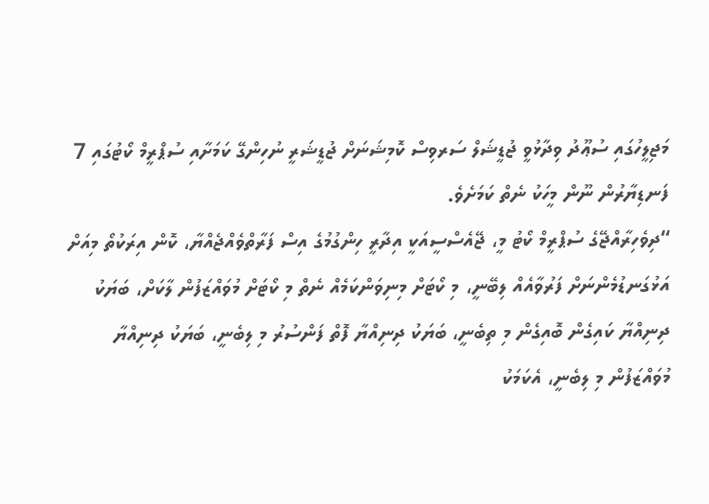މަޖިލީހުގައި ސުޢޫދު ވިދާޅުވީ ޖުޑީޝަލް ސަރވިސް ކޮމިޝަނަށް ޖުޑީޝަރީ ނުހިންގޭ ކަމަށާއި ސުޕްރީމް ކޯޓުގައި 7 ފަނޑިޔާރުން ނޫން މީހަކު ނެތް ކަމަށެވެ.
“ދިވެހިރާއްޖޭގެ ސުޕްރީމް ކޯޓު މީ، ޖޭއެސްސީއަކީ އިދާރީ ހިންގުމުގެ އިސް ފަރާތްވެއްޖެއްޔާ، ކޮން އިރަކުތޯ މިއަށް އަޅުގަނޑުމެންނަށް ފަރުވާއެއް ލިބޭނީ، މި ކޯޓަށް މިނިވަންކަމެއް ނެތް މި ކޯޓަށް މުވައްޒަފުން ލާކަށް، ބަޔަކު ދިނިއްޔާ ކައިގެން ބޮއިގެން މި ތިބެނީ، ބަޔަކު ދިނިއްޔާ ފޮތް ފަންސުރު މި ލިބެނީ، ބަޔަކު ދިނިއްޔާ މުވައްޒަފުން މި ލިބެނީ، އެކަމަކު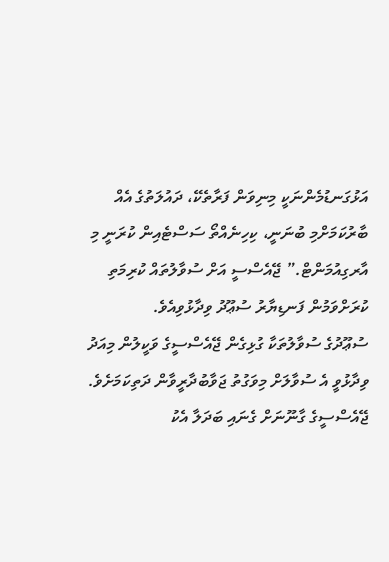އަޅުގަނޑުމެންނަކީ މިނިވަން ފަރާތެކޭ، ދައުލަތުގެ އެއް ބާރުކަމަށްމި ބުނަނީ، ކިހިނެއްތޯ ސަސްޓެއިން ކުރަނީ މި އާރގިއުމަންޓް.” ޖޭއެސްސީ އަށް ސުވާލުތައް ކުރިމަތި ކުރަށްވަމުން ފަނޑިޔާރު ސުޢޫދު ވިދާޅުވިއެވެ.
ސުޢޫދުގެ ސުވާލުތަކާ ގުޅިގެން ޖޭއެސްސީގެ ވަކީލުން މިއަދު ވިދާޅުވީ އެ ސުވާލަށް މިވަގުތު ޖަވާބުދާރީވާން ދަތިކަމަށެވެ.
ޖޭއެސްސީގެ ގާނޫނަށް ގެނައި ބަދަލާ އެކު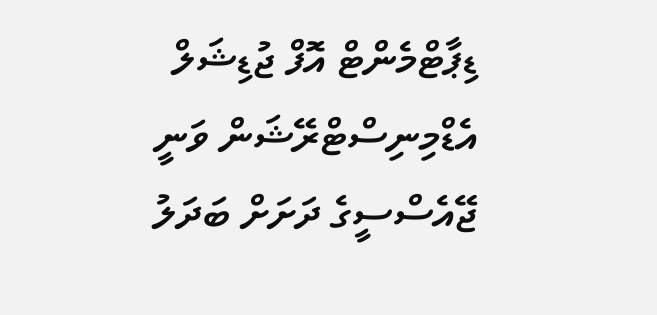ޑިޕާޓްމެންޓް އޮފް ޖުޑިޝަލް އެޑްމިނިސްޓްރޭޝަން ވަނީ ޖޭއެސްސީގެ ދަށަށް ބަދަލު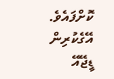ކޮށްފައެވެ. އޭގެކުރިން ޑީޖޭއޭ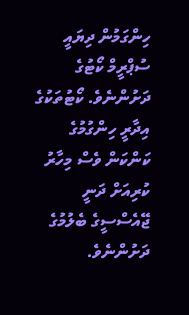ހިންގަމުން ދިޔައީ ސުޕްރީމް ކޯޓުގެ ދަށުންނެވެ. ކޯޓުތަކުގެ އިދާރީ ހިންގުމުގެ ކަންކަން ވެސް މިހާރު ކުރިއަށް ދަނީ ޖޭއެސްސީގެ ބެލުމުގެ ދަށުންނެވެ.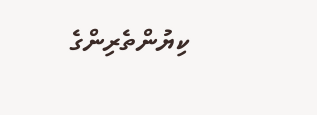ކިޔުންތެރިންގެ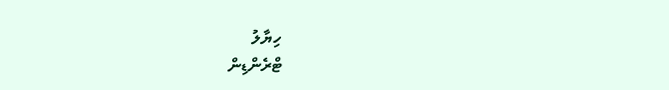ހިޔާލު
ޓްރެންޑިން